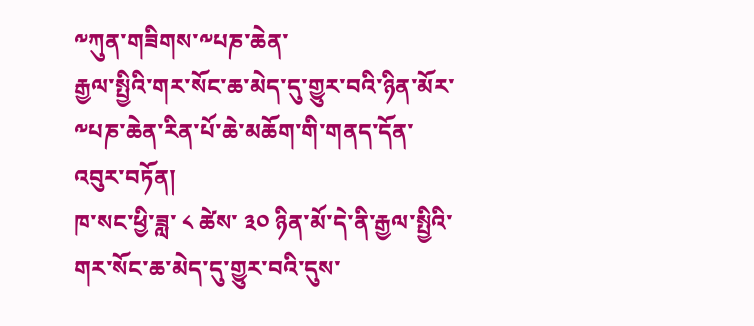༸ཀུན་གཟིགས་༸པཎ་ཆེན་
རྒྱལ་སྤྱིའི་གར་སོང་ཆ་མེད་དུ་གྱུར་བའི་ཉིན་མོར་༸པཎ་ཆེན་རིན་པོ་ཆེ་མཆོག་གི་གནད་དོན་འབུར་བཏོན།
ཁ་སང་ཕྱི་ཟླ་ ༨ ཚེས་ ༣༠ ཉིན་མོ་དེ་ནི་རྒྱལ་སྤྱིའི་གར་སོང་ཆ་མེད་དུ་གྱུར་བའི་དུས་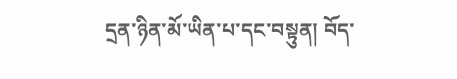དྲན་ཉིན་མོ་ཡིན་པ་དང་བསྟུན། བོད་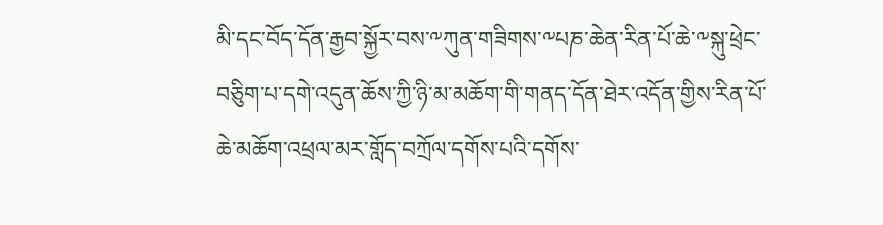མི་དང་བོད་དོན་རྒྱབ་སྐྱོར་བས་༸ཀུན་གཟིགས་༸པཎ་ཆེན་རིན་པོ་ཆེ་༸སྐུ་ཕྲེང་བཅིུག་པ་དགེ་འདུན་ཆོས་ཀྱི་ཉི་མ་མཆོག་གི་གནད་དོན་ཐེར་འདོན་གྱིས་རིན་པོ་ཆེ་མཆོག་འཕྲལ་མར་གློད་བཀྲོལ་དགོས་པའི་དགོས་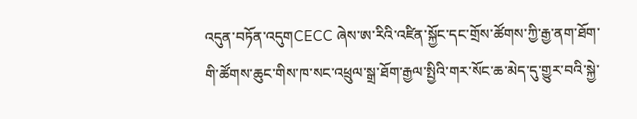འདུན་བཏོན་འདུགCECC ཞེས་ཨ་རིའི་འཛིན་སྐྱོང་དང་གྲོས་ཚོགས་ཀྱི་རྒྱ་ནག་ཐོག་གི་ཚོགས་ཆུང་གིས་ཁ་སང་འཕྲུལ་སྒྲ་ཐོག་རྒྱལ་སྤྱིའི་གར་སོང་ཆ་མེད་དུ་གྱུར་བའི་སྐྱེ་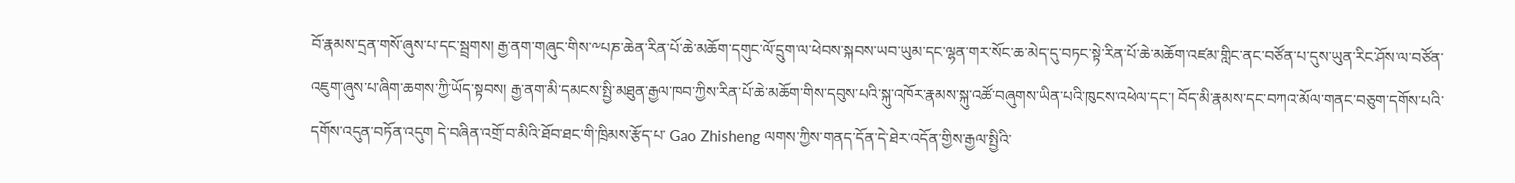བོ་རྣམས་དྲན་གསོ་ཞུས་པ་དང་སྦྲགས། རྒྱ་ནག་གཞུང་གིས་༸པཎ་ཆེན་རིན་པོ་ཆེ་མཆོག་དགུང་ལོ་དྲུག་ལ་ཕེབས་སྐབས་ཡབ་ཡུམ་དང་ལྷན་གར་སོང་ཆ་མེད་དུ་བཏང་སྟེ་རིན་པོ་ཆེ་མཆོག་འཛམ་གླིང་ནང་བཙོན་པ་དུས་ཡུན་རིང་ཤོས་ལ་བཙོན་འཇུག་ཞུས་པ་ཞིག་ཆགས་ཀྱི་ཡོད་སྟབས། རྒྱ་ནག་མི་དམངས་སྤྱི་མཐུན་རྒྱལ་ཁབ་ཀྱིས་རིན་པོ་ཆེ་མཆོག་གིས་དབུས་པའི་སྐུ་འཁོར་རྣམས་སྐུ་འཚོ་བཞུགས་ཡིན་པའི་ཁུངས་འཕེལ་དང་། བོད་མི་རྣམས་དང་བཀའ་མོལ་གནང་བཅུག་དགོས་པའི་དགོས་འདུན་བཏོན་འདུག དེ་བཞིན་འགྲོ་བ་མིའི་ཐོབ་ཐང་གི་ཁྲིམས་རྩོད་པ་ Gao Zhisheng ལགས་ཀྱིས་གནད་དོན་དེ་ཐེར་འདོན་གྱིས་རྒྱལ་སྤྱིའི་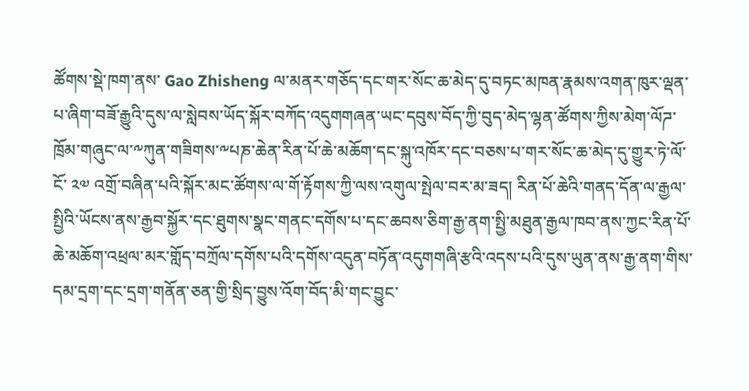ཚོགས་སྡེ་ཁག་ནས་ Gao Zhisheng ལ་མནར་གཅོད་དང་གར་སོང་ཆ་མེད་དུ་བཏང་མཁན་རྣམས་འགན་ཁུར་ལྡན་པ་ཞིག་བཟོ་རྒྱུའི་དུས་ལ་སླེབས་ཡོད་སྐོར་བཀོད་འདུགགཞན་ཡང་དབུས་བོད་ཀྱི་བུད་མེད་ལྷན་ཚོགས་ཀྱིས་མེག་ལོཌ་ཁྲོམ་གཞུང་ལ་༸ཀུན་གཟིགས་༸པཎ་ཆེན་རིན་པོ་ཆེ་མཆོག་དང་སྐུ་འཁོར་དང་བཅས་པ་གར་སོང་ཆ་མེད་དུ་གྱུར་ཏེ་ལོ་ངོ་ ༢༧ འགྲོ་བཞིན་པའི་སྐོར་མང་ཚོགས་ལ་གོ་རྟོགས་ཀྱི་ལས་འགུལ་སྤེལ་བར་མ་ཟད། རིན་པོ་ཆེའི་གནད་དོན་ལ་རྒྱལ་སྤྱིའི་ཡོངས་ནས་རྒྱབ་སྐྱོར་དང་ཐུགས་སྣང་གནང་དགོས་པ་དང་ཆབས་ཅིག་རྒྱ་ནག་སྤྱི་མཐུན་རྒྱལ་ཁབ་ནས་ཀྱང་རིན་པོ་ཆེ་མཆོག་འཕྲལ་མར་གློད་བཀྲོལ་དགོས་པའི་དགོས་འདུན་བཏོན་འདུགགཞི་རྩའི་འདས་པའི་དུས་ཡུན་ནས་རྒྱ་ནག་གིས་དམ་དྲག་དང་དྲག་གནོན་ཅན་གྱི་སྲིད་བྱུས་འོག་བོད་མི་གང་བྱུང་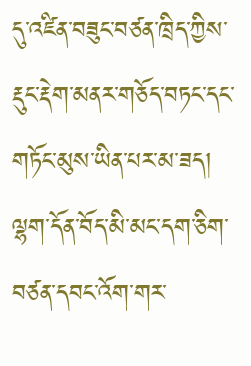དུ་འཛིན་བཟུང་བཙན་ཁྲིད་ཀྱིས་རྡུང་རྡེག་མནར་གཅོད་བཏང་དང་གཏོང་མུས་ཡིན་པར་མ་ཟད། ལྷག་དོན་བོད་མི་མང་དག་ཅིག་བཙན་དབང་འོག་གར་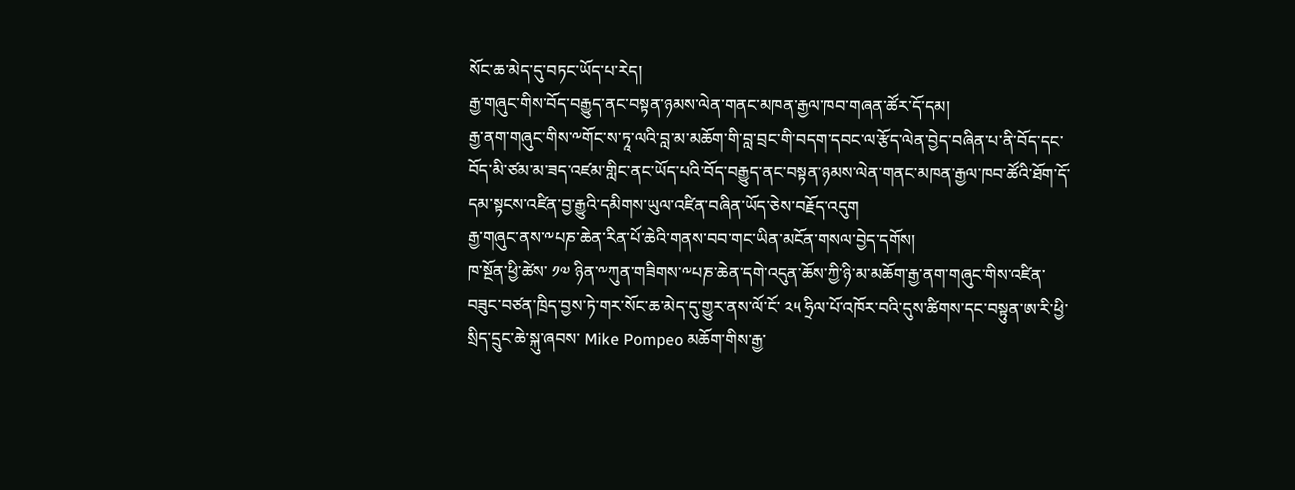སོང་ཆ་མེད་དུ་བཏང་ཡོད་པ་རེད།
རྒྱ་གཞུང་གིས་བོད་བརྒྱུད་ནང་བསྟན་ཉམས་ལེན་གནང་མཁན་རྒྱལ་ཁབ་གཞན་ཚོར་དོ་དམ།
རྒྱ་ནག་གཞུང་གིས་༸གོང་ས་ཏཱ་ལའི་བླ་མ་མཆོག་གི་བླ་བྲང་གི་བདག་དབང་ལ་རྩོད་ལེན་བྱེད་བཞིན་པ་ནི་བོད་དང་བོད་མི་ཙམ་མ་ཟད་འཛམ་གླིང་ནང་ཡོད་པའི་བོད་བརྒྱུད་ནང་བསྟན་ཉམས་ལེན་གནང་མཁན་རྒྱལ་ཁབ་ཚོའི་ཐོག་དོ་དམ་སྟངས་འཛིན་བྱ་རྒྱུའི་དམིགས་ཡུལ་འཛིན་བཞིན་ཡོད་ཅེས་བརྗོད་འདུག
རྒྱ་གཞུང་ནས་༸པཎ་ཆེན་རིན་པོ་ཆེའི་གནས་བབ་གང་ཡིན་མངོན་གསལ་བྱེད་དགོས།
ཁ་སྔོན་ཕྱི་ཚེས་ ༡༧ ཉིན་༸ཀུན་གཟིགས་༸པཎ་ཆེན་དགེ་འདུན་ཆོས་ཀྱི་ཉི་མ་མཆོག་རྒྱ་ནག་གཞུང་གིས་འཛིན་བཟུང་བཙན་ཁྲིད་བྱས་ཏེ་གར་སོང་ཆ་མེད་དུ་གྱུར་ནས་ལོ་ངོ་ ༢༥ ཧྲིལ་པོ་འཁོར་བའི་དུས་ཚིགས་དང་བསྟུན་ཨ་རི་ཕྱི་སྲིད་དྲུང་ཆེ་སྐུ་ཞབས་ Mike Pompeo མཆོག་གིས་རྒྱ་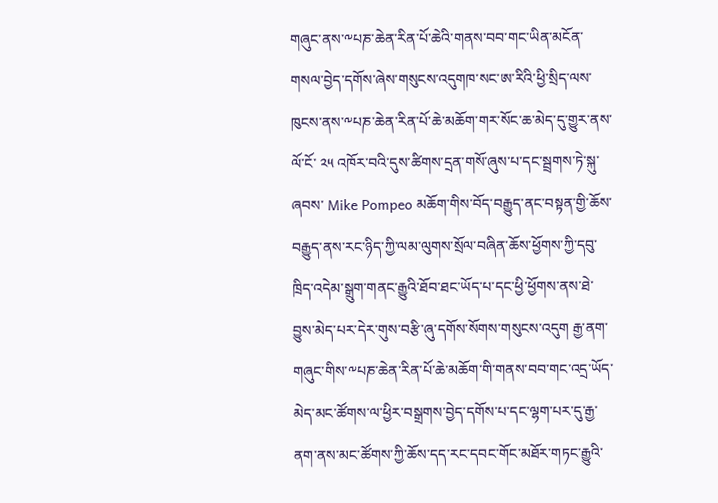གཞུང་ནས་༸པཎ་ཆེན་རིན་པོ་ཆེའི་གནས་བབ་གང་ཡིན་མངོན་གསལ་བྱེད་དགོས་ཞེས་གསུངས་འདུགཁ་སང་ཨ་རིའི་ཕྱི་སྲིད་ལས་ཁུངས་ནས་༸པཎ་ཆེན་རིན་པོ་ཆེ་མཆོག་གར་སོང་ཆ་མེད་དུ་གྱུར་ནས་ལོ་ངོ་ ༢༥ འཁོར་བའི་དུས་ཚིགས་དྲན་གསོ་ཞུས་པ་དང་སྦྲགས་ཏེ་སྐུ་ཞབས་ Mike Pompeo མཆོག་གིས་བོད་བརྒྱུད་ནང་བསྟན་གྱི་ཆོས་བརྒྱུད་ནས་རང་ཉིད་ཀྱི་ལམ་ལུགས་སྲོལ་བཞིན་ཆོས་ཕྱོགས་ཀྱི་དབུ་ཁྲིད་འདེམ་སྒྲུག་གནང་རྒྱུའི་ཐོབ་ཐང་ཡོད་པ་དང་ཕྱི་ཕྱོགས་ནས་ཐེ་བྱུས་མེད་པར་དེར་གུས་བརྩི་ཞུ་དགོས་སོགས་གསུངས་འདུག རྒྱ་ནག་གཞུང་གིས་༸པཎ་ཆེན་རིན་པོ་ཆེ་མཆོག་གི་གནས་བབ་གང་འདྲ་ཡོད་མེད་མང་ཚོགས་ལ་ཕྱིར་བསྒྲགས་བྱེད་དགོས་པ་དང་ལྷག་པར་དུ་རྒྱ་ནག་ནས་མང་ཚོགས་ཀྱི་ཆོས་དད་རང་དབང་གོང་མཐོར་གཏང་རྒྱུའི་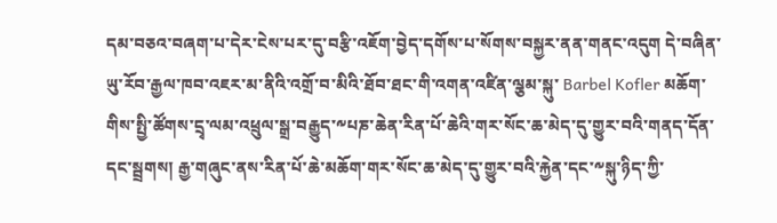དམ་བཅའ་བཞག་པ་དེར་ངེས་པར་དུ་བརྩི་འཇོག་བྱེད་དགོས་པ་སོགས་བསྐྱར་ནན་གནང་འདུག དེ་བཞིན་ཡུ་རོབ་རྒྱལ་ཁབ་འཇར་མ་ནིའི་འགྲོ་བ་མིའི་ཐོབ་ཐང་གི་འགན་འཛིན་ལྕམ་སྐུ་ Barbel Kofler མཆོག་གིས་སྤྱི་ཚོགས་དྲྭ་ལམ་འཕྲུལ་སྒྲ་བརྒྱུད་༸པཎ་ཆེན་རིན་པོ་ཆེའི་གར་སོང་ཆ་མེད་དུ་གྱུར་བའི་གནད་དོན་དང་སྦྲགས། རྒྱ་གཞུང་ནས་རིན་པོ་ཆེ་མཆོག་གར་སོང་ཆ་མེད་དུ་གྱུར་བའི་རྐྱེན་དང་༸སྐུ་ཉིད་ཀྱི་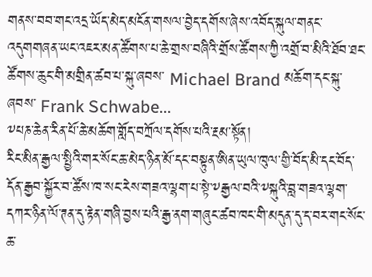གནས་བབ་གང་འདྲ་ཡོད་མེད་མངོན་གསལ་བྱེད་དགོས་ཞེས་འབོད་སྐུལ་གནང་འདུགགཞན་ཡང་འཇར་མན་ཚོགས་པ་ཆེ་གྲས་བཞིའི་གྲོས་ཚོགས་ཀྱི་འགྲོ་བ་མིའི་ཐོབ་ཐང་ཚོགས་ཆུང་གི་མགྲིན་ཚབ་པ་སྐུ་ཞབས་ Michael Brand མཆོག་དང་སྐུ་ཞབས་ Frank Schwabe...
༸པཎ་ཆེན་རིན་པོ་ཆེ་མཆོག་གློད་བཀྲོལ་དགོས་པའི་རྔམ་སྟོན།
རིང་མིན་རྒྱལ་སྤྱིའི་གར་སོང་ཆ་མེད་ཉིན་མོ་དང་བསྟུན་ཨིན་ཡུལ་ཁུལ་གྱི་བོད་མི་དང་བོད་དོན་རྒྱབ་སྐྱོར་བ་ཚོས་ཁ་སང་རེས་གཟའ་ལྷག་པ་སྟེ་༸རྒྱལ་བའི་༸སྐུའི་བླ་གཟའ་ལྷག་དཀར་ཉིན་ལོ་ཊན་དུ་རྟེན་གཞི་བྱས་པའི་རྒྱ་ནག་གཞུང་ཚབ་ཁང་གི་མདུན་དུ་ད་བར་གང་སོང་ཆ་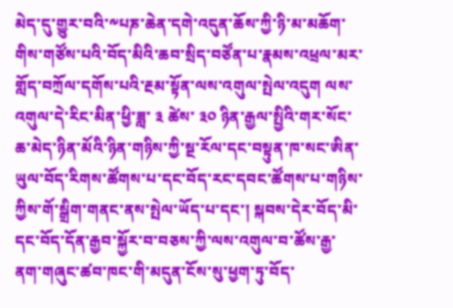མེད་དུ་གྱུར་བའི་༸པཎ་ཆེན་དགེ་འདུན་ཆོས་ཀྱི་ཉི་མ་མཆོག་གིས་གཙོས་པའི་བོད་མིའི་ཆབ་སྲིད་བཙོན་པ་རྣམས་འཕྲལ་མར་གློད་བཀྲོལ་དགོས་པའི་རྔམ་སྟོན་ལས་འགུལ་སྤེལ་འདུག ལས་འགུལ་དེ་རིང་མིན་ཕྱི་ཟླ་ ༣ ཚེས་ ༣༠ ཉིན་རྒྱལ་སྤྱིའི་གར་སོང་ཆ་མེད་ཉིན་མོའི་ཉིན་གཉིས་ཀྱི་སྔ་རོལ་དང་བསྟུན་ཁ་སང་ཨིན་ཡུལ་བོད་རིགས་ཚོགས་པ་དང་བོད་རང་དབང་ཚོགས་པ་གཉིས་ཀྱིས་གོ་སྒྲིག་གནང་ནས་སྤེལ་ཡོད་པ་དང་། སྐབས་དེར་བོད་མི་དང་བོད་དོན་རྒྱབ་སྐྱོར་བ་བཅས་ཀྱི་ལས་འགུལ་བ་ཚོས་རྒྱ་ནག་གཞུང་ཚབ་ཁང་གི་མདུན་ངོས་སུ་ཕྱག་ཏུ་བོད་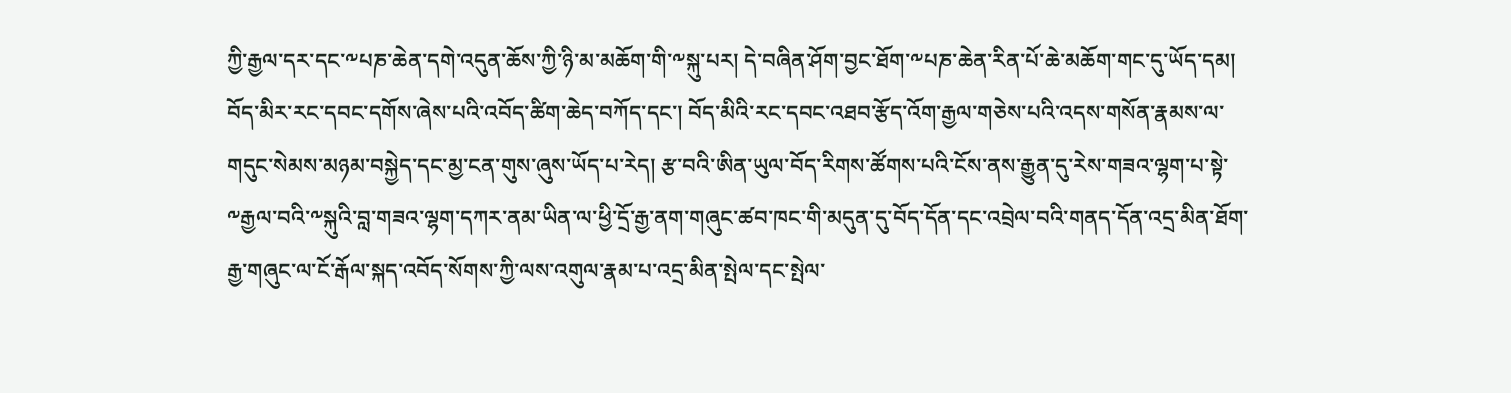ཀྱི་རྒྱལ་དར་དང་༸པཎ་ཆེན་དགེ་འདུན་ཆོས་ཀྱི་ཉི་མ་མཆོག་གི་༸སྐུ་པར། དེ་བཞིན་ཤོག་བྱང་ཐོག་༸པཎ་ཆེན་རིན་པོ་ཆེ་མཆོག་གང་དུ་ཡོད་དམ། བོད་མིར་རང་དབང་དགོས་ཞེས་པའི་འབོད་ཚིག་ཆེད་བཀོད་དང་། བོད་མིའི་རང་དབང་འཐབ་རྩོད་འོག་རྒྱལ་གཅེས་པའི་འདས་གསོན་རྣམས་ལ་གདུང་སེམས་མཉམ་བསྐྱེད་དང་མྱ་ངན་གུས་ཞུས་ཡོད་པ་རེད། རྩ་བའི་ཨིན་ཡུལ་བོད་རིགས་ཚོགས་པའི་ངོས་ནས་རྒྱུན་དུ་རེས་གཟའ་ལྷག་པ་སྟེ་༸རྒྱལ་བའི་༸སྐུའི་བླ་གཟའ་ལྷག་དཀར་ནམ་ཡིན་ལ་ཕྱི་དྲོ་རྒྱ་ནག་གཞུང་ཚབ་ཁང་གི་མདུན་དུ་བོད་དོན་དང་འབྲེལ་བའི་གནད་དོན་འདྲ་མིན་ཐོག་རྒྱ་གཞུང་ལ་ངོ་རྒོལ་སྐད་འབོད་སོགས་ཀྱི་ལས་འགུལ་རྣམ་པ་འདྲ་མིན་སྤེལ་དང་སྤེལ་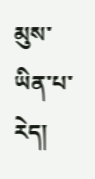མུས་ཡིན་པ་རེད།